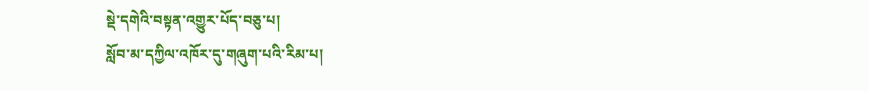སྡེ་དགེའི་བསྟན་འགྱུར་པོད་བཅུ་པ།
སློབ་མ་དཀྱིལ་འཁོར་དུ་གཞུག་པའི་རིམ་པ།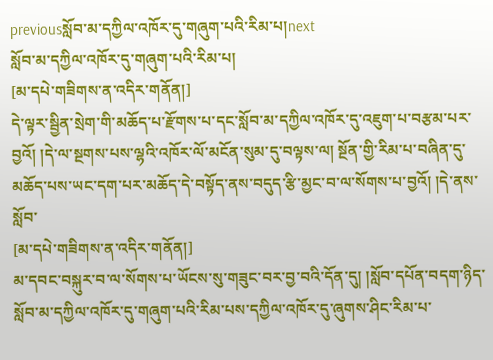previousསློབ་མ་དཀྱིལ་འཁོར་དུ་གཞུག་པའི་རིམ་པ།next
སློབ་མ་དཀྱིལ་འཁོར་དུ་གཞུག་པའི་རིམ་པ།
[མ་དཔེ་གཟིགས་ན་འདིར་གནོན།]
དེ་ལྟར་སྦྱིན་སྲེག་གི་མཆོད་པ་རྫོགས་པ་དང་སློབ་མ་དཀྱིལ་འཁོར་དུ་འཇུག་པ་བརྩམ་པར་བྱའོ། །དེ་ལ་སྔགས་པས་ལྷའི་འཁོར་ལོ་མངོན་སུམ་དུ་བལྟས་ལ། སྔོན་གྱི་རིམ་པ་བཞིན་དུ་མཆོད་པས་ཡང་དག་པར་མཆོད་དེ་བསྟོད་ནས་བདུད་རྩི་མྱང་བ་ལ་སོགས་པ་བྱའོ། །དེ་ནས་སློབ་
[མ་དཔེ་གཟིགས་ན་འདིར་གནོན།]
མ་དབང་བསྐུར་བ་ལ་སོགས་པ་ཡོངས་སུ་གཟུང་བར་བྱ་བའི་དོན་དུ། །སློབ་དཔོན་བདག་ཉིད་སློབ་མ་དཀྱིལ་འཁོར་དུ་གཞུག་པའི་རིམ་པས་དཀྱིལ་འཁོར་དུ་ཞུགས་ཤིང་རིམ་པ་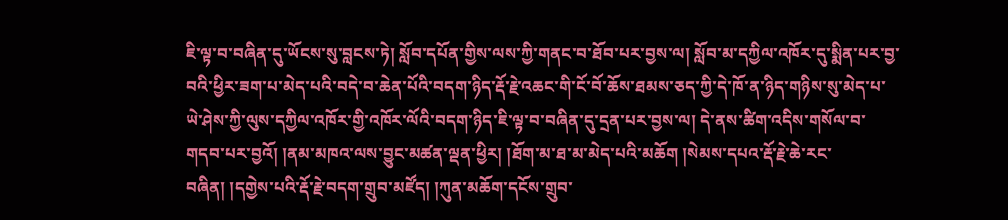ཇི་ལྟ་བ་བཞིན་དུ་ཡོངས་སུ་བླངས་ཏེ། སློབ་དཔོན་གྱིས་ལས་ཀྱི་གནང་བ་ཐོབ་པར་བྱས་ལ། སློབ་མ་དཀྱིལ་འཁོར་དུ་སྨིན་པར་བྱ་བའི་ཕྱིར་ཟག་པ་མེད་པའི་བདེ་བ་ཆེན་པོའི་བདག་ཉིད་རྡོ་རྗེ་འཆང་གི་ངོ་བོ་ཆོས་ཐམས་ཅད་ཀྱི་དེ་ཁོ་ན་ཉིད་གཉིས་སུ་མེད་པ་ཡེ་ཤེས་ཀྱི་ལུས་དཀྱིལ་འཁོར་གྱི་འཁོར་ལོའི་བདག་ཉིད་ཇི་ལྟ་བ་བཞིན་དུ་དྲན་པར་བྱས་ལ། དེ་ནས་ཚིག་འདིས་གསོལ་བ་གདབ་པར་བྱའོ། །ནམ་མཁའ་ལས་བྱུང་མཚན་ལྡན་ཕྱིར། །ཐོག་མ་ཐ་མ་མེད་པའི་མཆོག །སེམས་དཔའ་རྡོ་རྗེ་ཆེ་རང་བཞིན། །དགྱེས་པའི་རྡོ་རྗེ་བདག་གྲུབ་མཛོད། །ཀུན་མཆོག་དངོས་གྲུབ་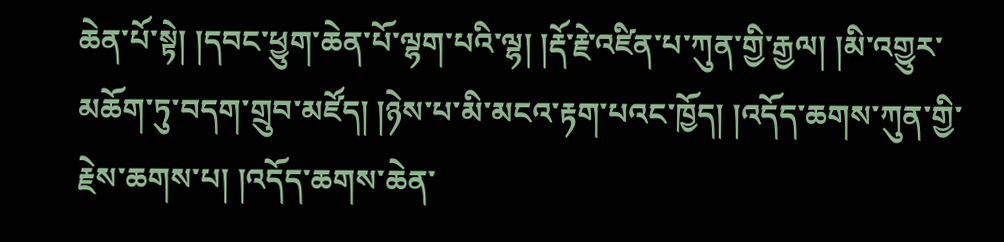ཆེན་པོ་སྟེ། །དབང་ཕྱུག་ཆེན་པོ་ལྷག་པའི་ལྷ། །རྡོ་རྗེ་འཛིན་པ་ཀུན་གྱི་རྒྱལ། །མི་འགྱུར་མཆོག་ཏུ་བདག་གྲུབ་མཛོད། །ཉེས་པ་མི་མངའ་རྟག་པའང་ཁྱོད། །འདོད་ཆགས་ཀུན་གྱི་རྗེས་ཆགས་པ། །འདོད་ཆགས་ཆེན་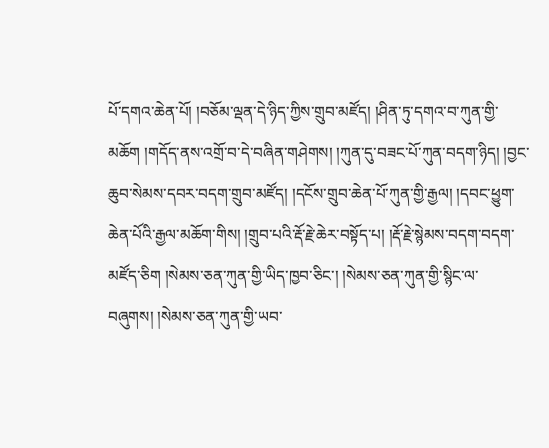པོ་དགའ་ཆེན་པོ། །བཅོམ་ལྡན་དེ་ཉིད་ཀྱིས་གྲུབ་མཛོད། །ཤིན་ཏུ་དགའ་བ་ཀུན་གྱི་མཆོག །གདོད་ནས་འགྲོ་བ་དེ་བཞིན་གཤེགས། །ཀུན་དུ་བཟང་པོ་ཀུན་བདག་ཉིད། །བྱང་ཆུབ་སེམས་དབར་བདག་གྲུབ་མཛོད། །དངོས་གྲུབ་ཆེན་པོ་ཀུན་གྱི་རྒྱལ། །དབང་ཕྱུག་ཆེན་པོའི་རྒྱལ་མཆོག་གིས། །གྲུབ་པའི་རྡོ་རྗེ་ཆེར་བསྟོད་པ། །རྡོ་རྗེ་སྙེམས་བདག་བདག་མཛོད་ཅིག །སེམས་ཅན་ཀུན་གྱི་ཡིད་ཁྱབ་ཅིང་། །སེམས་ཅན་ཀུན་གྱི་སྙིང་ལ་བཞུགས། །སེམས་ཅན་ཀུན་གྱི་ཡབ་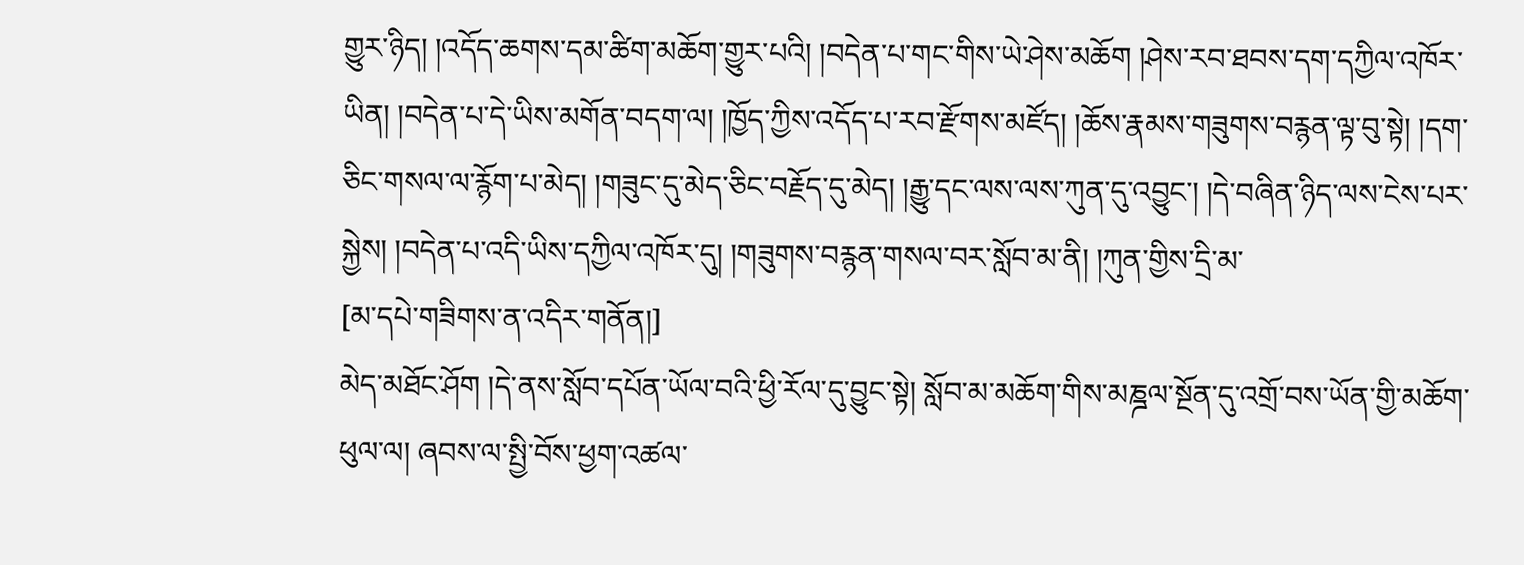གྱུར་ཉིད། །འདོད་ཆགས་དམ་ཚིག་མཆོག་གྱུར་པའི། །བདེན་པ་གང་གིས་ཡེ་ཤེས་མཆོག །ཤེས་རབ་ཐབས་དག་དཀྱིལ་འཁོར་ཡིན། །བདེན་པ་དེ་ཡིས་མགོན་བདག་ལ། །ཁྱོད་ཀྱིས་འདོད་པ་རབ་རྫོགས་མཛོད། །ཆོས་རྣམས་གཟུགས་བརྙན་ལྟ་བུ་སྟེ། །དག་ཅིང་གསལ་ལ་རྙོག་པ་མེད། །གཟུང་དུ་མེད་ཅིང་བརྗོད་དུ་མེད། །རྒྱུ་དང་ལས་ལས་ཀུན་དུ་འབྱུང་། །དེ་བཞིན་ཉིད་ལས་ངེས་པར་སྐྱེས། །བདེན་པ་འདི་ཡིས་དཀྱིལ་འཁོར་དུ། །གཟུགས་བརྙན་གསལ་བར་སློབ་མ་ནི། །ཀུན་གྱིས་དྲི་མ་
[མ་དཔེ་གཟིགས་ན་འདིར་གནོན།]
མེད་མཐོང་ཤོག །དེ་ནས་སློབ་དཔོན་ཡོལ་བའི་ཕྱི་རོལ་དུ་བྱུང་སྟེ། སློབ་མ་མཆོག་གིས་མཎྜལ་སྔོན་དུ་འགྲོ་བས་ཡོན་གྱི་མཆོག་ཕུལ་ལ། ཞབས་ལ་སྤྱི་བོས་ཕྱག་འཚལ་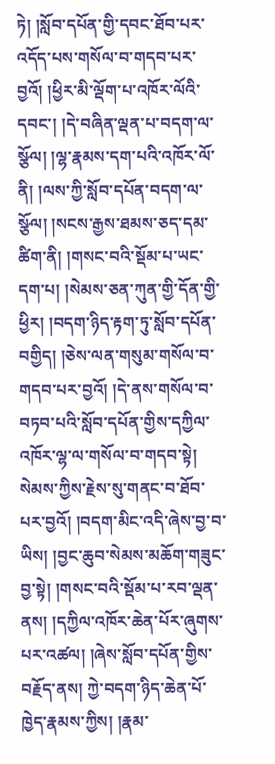ཏེ། །སློབ་དཔོན་གྱི་དབང་ཐོབ་པར་འདོད་པས་གསོལ་བ་གདབ་པར་བྱའོ། །ཕྱིར་མི་ལྡོག་པ་འཁོར་ལོའི་དབང་། །དེ་བཞིན་ལྡན་པ་བདག་ལ་སྩོལ། །ལྷ་རྣམས་དག་པའི་འཁོར་ལོ་ནི། །ལས་ཀྱི་སློབ་དཔོན་བདག་ལ་སྩོལ། །སངས་རྒྱས་ཐམས་ཅད་དམ་ཚིག་ནི། །གསང་བའི་སྡོམ་པ་ཡང་དག་པ། །སེམས་ཅན་ཀུན་གྱི་དོན་གྱི་ཕྱིར། །བདག་ཉིད་རྟག་ཏུ་སློབ་དཔོན་བགྱིད། །ཅེས་ལན་གསུམ་གསོལ་བ་གདབ་པར་བྱའོ། །དེ་ནས་གསོལ་བ་བཏབ་པའི་སློབ་དཔོན་གྱིས་དཀྱིལ་འཁོར་ལྷ་ལ་གསོལ་བ་གདབ་སྟེ། སེམས་ཀྱིས་རྗེས་སུ་གནང་བ་ཐོབ་པར་བྱའོ། །བདག་མིང་འདི་ཞེས་བྱ་བ་ཡིས། །བྱང་ཆུབ་སེམས་མཆོག་གཟུང་བྱ་སྟེ། །གསང་བའི་སྡོམ་པ་རབ་ལྡན་ནས། །དཀྱིལ་འཁོར་ཆེན་པོར་ཞུགས་པར་འཚལ། །ཞེས་སློབ་དཔོན་གྱིས་བརྗོད་ནས། ཀྱེ་བདག་ཉིད་ཆེན་པོ་ཁྱེད་རྣམས་ཀྱིས། །རྣམ་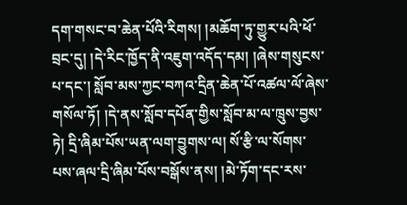དག་གསང་བ་ཆེན་པོའི་རིགས། །མཆོག་ཏུ་གྱུར་པའི་ཕོ་བྲང་དུ། །དེ་རིང་ཁྱོད་ནི་འཇུག་འདོད་དམ། །ཞེས་གསུངས་པ་དང་། སློབ་མས་ཀྱང་བཀའ་དྲིན་ཆེན་པོ་འཚལ་ལོ་ཞེས་གསོལ་ཏོ། །དེ་ནས་སློབ་དཔོན་གྱིས་སློབ་མ་ལ་ཁྲུས་བྱས་ཏེ། དྲི་ཞིམ་པོས་ཡན་ལག་བྱུགས་ལ། སོ་རྩི་ལ་སོགས་པས་ཞལ་དྲི་ཞིམ་པོས་བསྒོས་ནས། །མེ་ཏོག་དང་རས་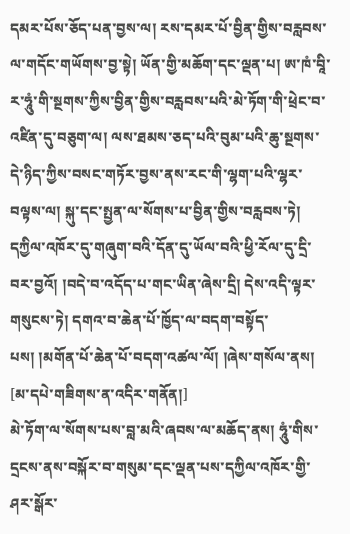དམར་པོས་ཅོད་པན་བྱས་ལ། རས་དམར་པོ་བྱིན་གྱིས་བརླབས་ལ་གདོང་གཡོགས་བྱ་སྟེ། ཡོན་གྱི་མཆོག་དང་ལྡན་པ། ཨ་ཁཾ་བཱི་ར་ཧཱུཾ་གི་སྔགས་ཀྱིས་བྱིན་གྱིས་བརླབས་པའི་མེ་ཏོག་གི་ཕྲེང་བ་འཛིན་དུ་བཅུག་ལ། ལས་ཐམས་ཅད་པའི་བུམ་པའི་ཆུ་སྔགས་དེ་ཉིད་ཀྱིས་བསང་གཏོར་བྱས་ནས་རང་གི་ལྷག་པའི་ལྷར་བལྟས་ལ། སྐུ་དང་སྤྱན་ལ་སོགས་པ་བྱིན་གྱིས་བརླབས་ཏེ། དཀྱིལ་འཁོར་དུ་གཞུག་བའི་དོན་དུ་ཡོལ་བའི་ཕྱི་རོལ་དུ་དྲི་བར་བྱའོ། །བདེ་བ་འདོད་པ་གང་ཡིན་ཞེས་དྲི། དེས་འདི་ལྟར་གསུངས་ཏེ། དགའ་བ་ཆེན་པོ་ཁྱོད་ལ་བདག་བསྟོད་པས། །མགོན་པོ་ཆེན་པོ་བདག་འཚལ་ལོ། །ཞེས་གསོལ་ནས།
[མ་དཔེ་གཟིགས་ན་འདིར་གནོན།]
མེ་ཏོག་ལ་སོགས་པས་བླ་མའི་ཞབས་ལ་མཆོད་ནས། ཧཱུཾ་གིས་དྲངས་ནས་བསྐོར་བ་གསུམ་དང་ལྡན་པས་དཀྱིལ་འཁོར་གྱི་ཤར་སྒོར་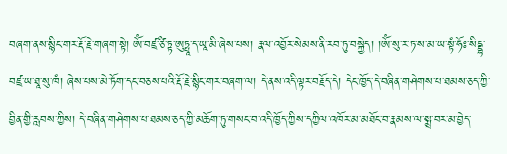བཞག་ནས་སྙིང་གར་རྡོ་རྗེ་གཞག་སྟེ། ཨོཾ་བཛྲ་ཙི་ཏྟ་ཨུཏྤཱ་ད་ཡཱ་མི་ཞེས་པས། རྣལ་འབྱོར་སེམས་ནི་རབ་ཏུ་བསྐྱེད། །ཨོཾ་སུ་ར་ཏ་ས་མ་ཡ་སྟཾ་ཧོཿ་སིདྡྷ་བཛྲ་ཡ་ཐཱ་སུ་ཁཾ། ཞེས་པས་མེ་ཏོག་དང་བཅས་པའི་རྡོ་རྗེ་སྙིང་གར་བཞག་ལ། དེ་ནས་འདི་ལྟར་བརྗོད་དེ། དེང་ཁྱོད་དེ་བཞིན་གཤེགས་པ་ཐམས་ཅད་ཀྱི་བྱིན་གྱི་རླབས་ཀྱིས། དེ་བཞིན་གཤེགས་པ་ཐམས་ཅད་ཀྱི་མཆོག་ཏུ་གསང་བ་འདི་ཁྱོད་ཀྱིས་དཀྱིལ་འཁོར་མ་མཐོང་བ་རྣམས་ལ་སྨྲ་བར་མ་བྱེད་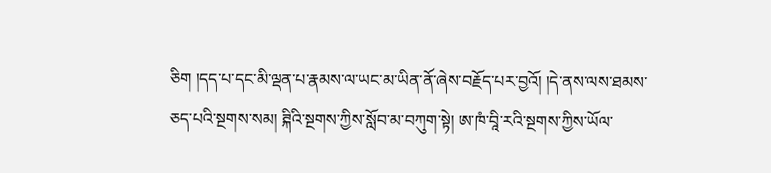ཅིག །དད་པ་དང་མི་ལྡན་པ་རྣམས་ལ་ཡང་མ་ཡིན་ནོ་ཞེས་བརྗོད་པར་བྱའོ། །དེ་ནས་ལས་ཐམས་ཅད་པའི་སྔགས་སམ། ཊྐིའི་སྔགས་ཀྱིས་སློབ་མ་བཀུག་སྟེ། ཨ་ཁཾ་བཱི་རའི་སྔགས་ཀྱིས་ཡོལ་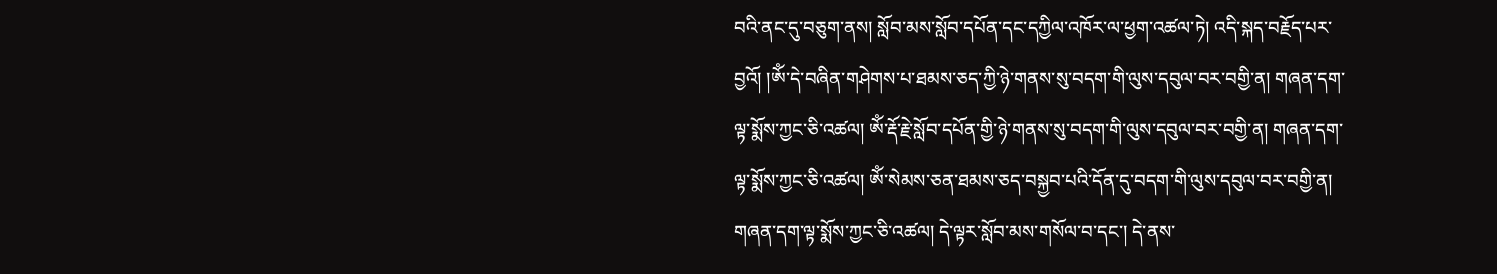བའི་ནང་དུ་བཅུག་ནས། སློབ་མས་སློབ་དཔོན་དང་དཀྱིལ་འཁོར་ལ་ཕྱག་འཚལ་ཏེ། འདི་སྐད་བརྗོད་པར་བྱའོ། །ཨོཾ་དེ་བཞིན་གཤེགས་པ་ཐམས་ཅད་ཀྱི་ཉེ་གནས་སུ་བདག་གི་ལུས་དབུལ་བར་བགྱི་ན། གཞན་དག་ལྟ་སྨོས་ཀྱང་ཅི་འཚལ། ཨོཾ་རྡོ་རྗེ་སློབ་དཔོན་གྱི་ཉེ་གནས་སུ་བདག་གི་ལུས་དབུལ་བར་བགྱི་ན། གཞན་དག་ལྟ་སྨོས་ཀྱང་ཅི་འཚལ། ཨོཾ་སེམས་ཅན་ཐམས་ཅད་བསྐྱབ་པའི་དོན་དུ་བདག་གི་ལུས་དབུལ་བར་བགྱི་ན། གཞན་དག་ལྟ་སྨོས་ཀྱང་ཅི་འཚལ། དེ་ལྟར་སློབ་མས་གསོལ་བ་དང་། དེ་ནས་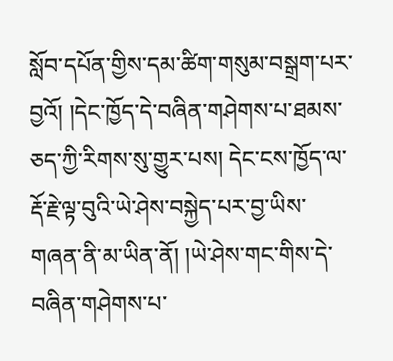སློབ་དཔོན་གྱིས་དམ་ཚིག་གསུམ་བསྒྲག་པར་བྱའོ། །དེང་ཁྱོད་དེ་བཞིན་གཤེགས་པ་ཐམས་ཅད་ཀྱི་རིགས་སུ་གྱུར་པས། དེང་ངས་ཁྱོད་ལ་རྡོ་རྗེ་ལྟ་བུའི་ཡེ་ཤེས་བསྐྱེད་པར་བྱ་ཡིས་གཞན་ནི་མ་ཡིན་ནོ། །ཡེ་ཤེས་གང་གིས་དེ་བཞིན་གཤེགས་པ་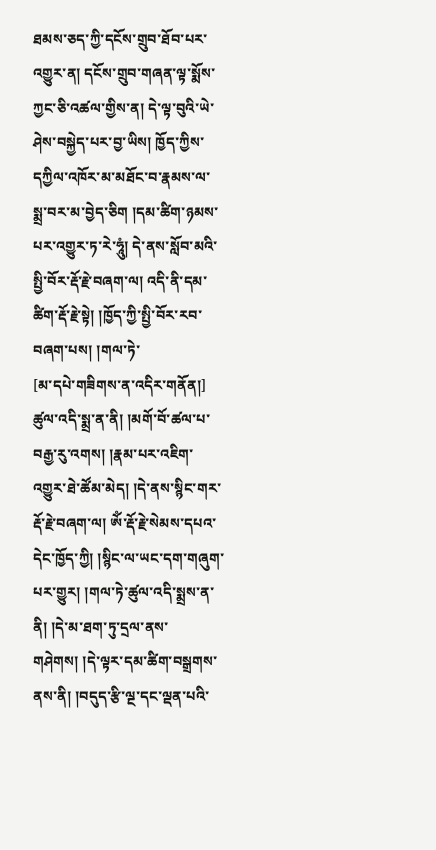ཐམས་ཅད་ཀྱི་དངོས་གྲུབ་ཐོབ་པར་འགྱུར་ན། དངོས་གྲུབ་གཞན་ལྟ་སྨོས་ཀྱང་ཅི་འཚལ་གྱིས་ན། དེ་ལྟ་བུའི་ཡེ་ཤེས་བསྐྱེད་པར་བྱ་ཡིས། ཁྱོད་ཀྱིས་དཀྱིལ་འཁོར་མ་མཐོང་བ་རྣམས་ལ་སྨྲ་བར་མ་བྱེད་ཅིག །དམ་ཚིག་ཉམས་པར་འགྱུར་ཏ་རེ་ཧཱུཾ། དེ་ནས་སློབ་མའི་སྤྱི་བོར་རྡོ་རྗེ་བཞག་ལ། འདི་ནི་དམ་ཚིག་རྡོ་རྗེ་སྟེ། །ཁྱོད་ཀྱི་སྤྱི་བོར་རབ་བཞག་པས། །གལ་ཏེ་
[མ་དཔེ་གཟིགས་ན་འདིར་གནོན།]
ཚུལ་འདི་སྨྲ་ན་ནི། །མགོ་བོ་ཚལ་པ་བརྒྱ་རུ་འགས། །རྣམ་པར་འཇིག་འགྱུར་ཐེ་ཚོམ་མེད། །དེ་ནས་སྙིང་གར་རྡོ་རྗེ་བཞག་ལ། ཨོཾ་རྡོ་རྗེ་སེམས་དཔའ་དེང་ཁྱོད་ཀྱི། །སྙིང་ལ་ཡང་དག་གཞུག་པར་གྱུར། །གལ་ཏེ་ཚུལ་འདི་སྨྲས་ན་ནི། །དེ་མ་ཐག་ཏུ་དྲལ་ནས་གཤེགས། །དེ་ལྟར་དམ་ཚིག་བསྒྲགས་ནས་ནི། །བདུད་རྩི་ལྔ་དང་ལྡན་པའི་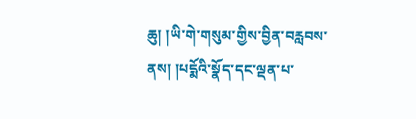ཆུ། །ཡི་གེ་གསུམ་གྱིས་བྱིན་བརླབས་ནས། །པདྨོའི་སྣོད་དང་ལྡན་པ་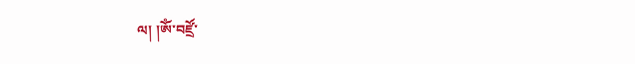ལ། །ཨོཾ་བཛྲོ་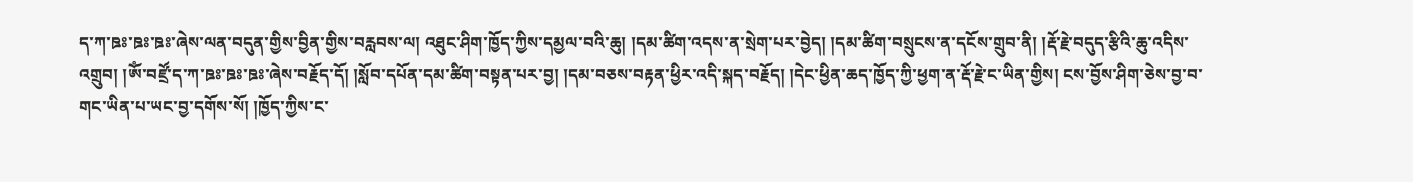ད་ཀ་ཋཿ་ཋཿ་ཋཿ་ཞེས་ལན་བདུན་གྱིས་བྱིན་གྱིས་བརླབས་ལ། འཐུང་ཤིག་ཁྱོད་ཀྱིས་དམྱལ་བའི་ཆུ། །དམ་ཚིག་འདས་ན་སྲེག་པར་བྱེད། །དམ་ཚིག་བསྲུངས་ན་དངོས་གྲུབ་ནི། །རྡོ་རྗེ་བདུད་རྩིའི་ཆུ་འདིས་འགྲུབ། །ཨོཾ་བཛྲོ་ད་ཀ་ཋཿ་ཋཿ་ཋཿ་ཞེས་བརྗོད་དོ། །སློབ་དཔོན་དམ་ཚིག་བསྟན་པར་བྱ། །དམ་བཅས་བརྟན་ཕྱིར་འདི་སྐད་བརྗོད། །དེང་ཕྱིན་ཆད་ཁྱོད་ཀྱི་ཕྱག་ན་རྡོ་རྗེ་ང་ཡིན་གྱིས། ངས་བྱོས་ཤིག་ཅེས་བྱ་བ་གང་ཡིན་པ་ཡང་བྱ་དགོས་སོ། །ཁྱོད་ཀྱིས་ང་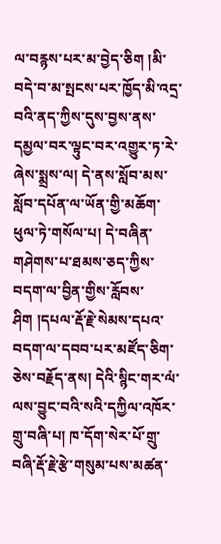ལ་བརྙས་པར་མ་བྱེད་ཅིག །མི་བདེ་བ་མ་སྤངས་པར་ཁྱོད་མི་འདྲ་བའི་ནད་ཀྱིས་དུས་བྱས་ནས་དམྱལ་བར་ལྟུང་བར་འགྱུར་ཏ་རེ་ཞེས་སྨྲས་ལ། དེ་ནས་སློབ་མས་སློབ་དཔོན་ལ་ཡོན་གྱི་མཆོག་ཕུལ་ཏེ་གསོལ་པ། དེ་བཞིན་གཤེགས་པ་ཐམས་ཅད་ཀྱིས་བདག་ལ་བྱིན་གྱིས་རློབས་ཤིག །དཔལ་རྡོ་རྗེ་སེམས་དཔའ་བདག་ལ་དབབ་པར་མཛོད་ཅིག་ཅེས་བརྗོད་ནས། དེའི་སྙིང་གར་ལཾ་ལས་བྱུང་བའི་སའི་དཀྱིལ་འཁོར་གྲུ་བཞི་པ། ཁ་དོག་སེར་པོ་གྲུ་བཞི་རྡོ་རྗེ་རྩེ་གསུམ་པས་མཚན་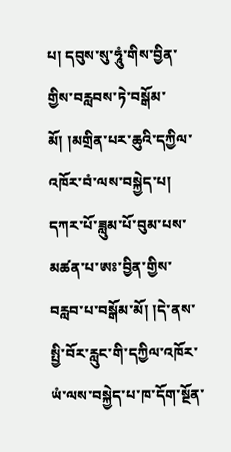པ། དབུས་སུ་ཧཱུཾ་གིས་བྱིན་གྱིས་བརླབས་ཏེ་བསྒོམ་མོ། །མགྲིན་པར་ཆུའི་དཀྱིལ་འཁོར་བཾ་ལས་བསྐྱེད་པ། དཀར་པོ་ཟླུམ་པོ་བུམ་པས་མཚན་པ་ཨཿ་བྱིན་གྱིས་བརླབ་པ་བསྒོམ་མོ། །དེ་ནས་སྤྱི་བོར་རླུང་གི་དཀྱིལ་འཁོར་ཡཾ་ལས་བསྐྱེད་པ་ཁ་དོག་སྔོན་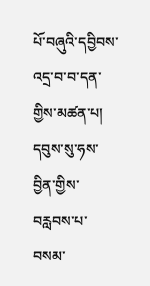པོ་བཞུའི་དབྱིབས་འདྲ་བ་བ་དན་གྱིས་མཚན་པ། དབུས་སུ་ཧས་བྱིན་གྱིས་བརླབས་པ་བསམ་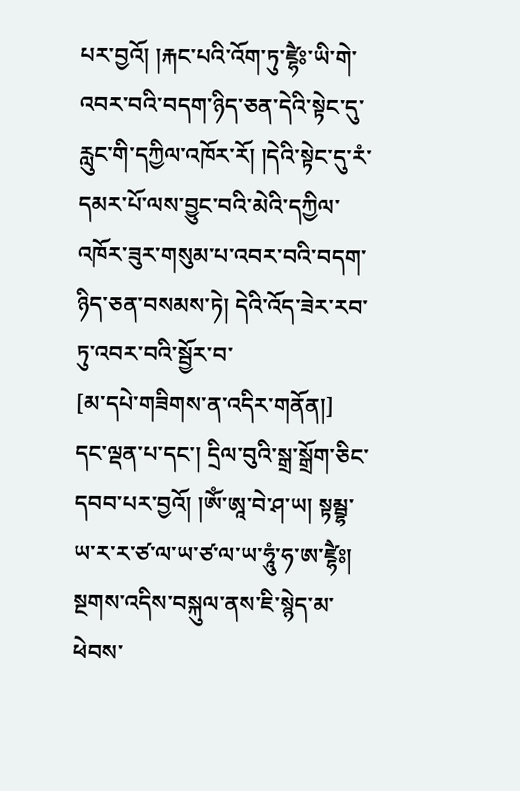པར་བྱའོ། །རྐང་པའི་འོག་ཏུ་ཛྷཻཿ་ཡི་གེ་འབར་བའི་བདག་ཉིད་ཅན་དེའི་སྟེང་དུ་རླུང་གི་དཀྱིལ་འཁོར་རོ། །དེའི་སྟེང་དུ་རཾ་དམར་པོ་ལས་བྱུང་བའི་མེའི་དཀྱིལ་འཁོར་ཟུར་གསུམ་པ་འབར་བའི་བདག་ཉིད་ཅན་བསམས་ཏེ། དེའི་འོད་ཟེར་རབ་ཏུ་འབར་བའི་སྦྱོར་བ་
[མ་དཔེ་གཟིགས་ན་འདིར་གནོན།]
དང་ལྡན་པ་དང་། དྲིལ་བུའི་སྒྲ་སྒྲོག་ཅིང་དབབ་པར་བྱའོ། །ཨོཾ་ཨཱ་བེ་ཤ་ཡ། སྟམྦྷ་ཡ་ར་ར་ཙ་ལ་ཡ་ཙ་ལ་ཡ་ཧཱུཾ་ཧ་ཨ་ཛྷཻཿ། སྔགས་འདིས་བསྐུལ་ནས་ཇི་སྙེད་མ་ཕེབས་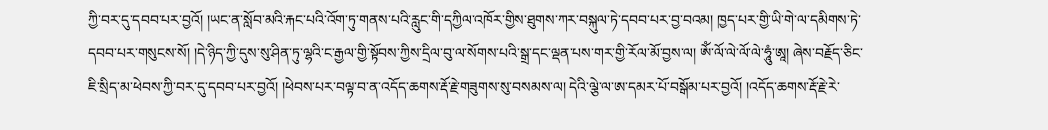ཀྱི་བར་དུ་དབབ་པར་བྱའོ། །ཡང་ན་སློབ་མའི་རྐང་པའི་འོག་ཏུ་གནས་པའི་རླུང་གི་དཀྱིལ་འཁོར་གྱིས་ཐུགས་ཀར་བསྐུལ་ཏེ་དབབ་པར་བྱ་བའམ། ཁྱད་པར་གྱི་ཡི་གེ་ལ་དམིགས་ཏེ་དབབ་པར་གསུངས་སོ། །དེ་ཉིད་ཀྱི་དུས་སུ་ཤིན་ཏུ་ལྷའི་ང་རྒྱལ་གྱི་སྟོབས་ཀྱིས་དྲིལ་བུ་ལ་སོགས་པའི་སྒྲ་དང་ལྡན་པས་གར་གྱི་རོལ་མོ་བྱས་ལ། ཨོཾ་ལོ་ལེ་ལོ་ལེ་ཧཱུཾ་ཨཱ། ཞེས་བརྗོད་ཅིང་ཇི་སྲིད་མ་ཕེབས་ཀྱི་བར་དུ་དབབ་པར་བྱའོ། །ཕེབས་པར་བལྟ་བ་ན་འདོད་ཆགས་རྡོ་རྗེ་གཟུགས་སུ་བསམས་ལ། དེའི་ལྕེ་ལ་ཨ་དམར་པོ་བསྒོམ་པར་བྱའོ། །འདོད་ཆགས་རྡོ་རྗེ་རེ་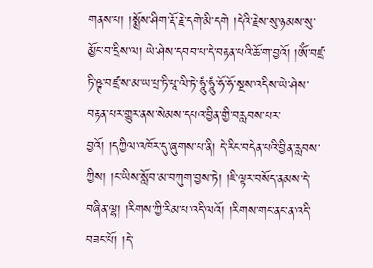གནས་པ། །སྨྲོས་ཤིག་རྡོ་རྗེ་དགེ་མི་དགེ །དེའི་རྗེས་སུ་ཉམས་སུ་མྱོང་བ་དྲིས་ལ། ཡེ་ཤེས་དབབ་པ་དེ་བརྟན་པའི་ཆོ་ག་བྱའོ། །ཨོཾ་བཛྲ་ཏི་ཥྚ་བཛྲ་ས་མ་ཡ་པྲ་ཏི་པཱ་ལི་ཏེ་ཧཱུཾ་ཧཱུཾ་ཧོ་ཧོ་སྔས་འདིས་ཡེ་ཤེས་བརྟན་པར་གྱུར་ནས་སེམས་དཔའ་བྱིན་གྱི་བརླབས་པར་བྱའོ། །དཀྱིལ་འཁོར་དུ་ཞུགས་པ་ནི། དེ་རིང་བདེན་པའི་བྱིན་རླབས་ཀྱིས། །ང་ཡིས་སློབ་མ་བཀུག་བྱས་ཏེ། །ཇི་ལྟར་བསོད་ནམས་དེ་བཞིན་ལྷ། །རིགས་ཀྱི་རིམ་པ་འདི་ལའོ། །རིགས་གང་ནང་ན་འདི་བཟང་པོ། །དེ་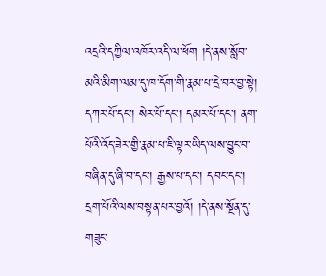འདྲའི་དཀྱིལ་འཁོར་འདི་ལ་ཕོག །དེ་ནས་སློབ་མའི་མིག་ལམ་དུ་ཁ་དོག་གི་རྣམ་པ་དྲེ་བར་བྱ་སྟེ། དཀར་པོ་དང་། སེར་པོ་དང་། དམར་པོ་དང་། ནག་པོའི་འོད་ཟེར་གྱི་རྣམ་པ་ཇི་ལྟར་ཡིད་ལས་བྱུང་བ་བཞིན་དུ་ཞི་བ་དང་། རྒྱས་པ་དང་། དབང་དང་། དྲག་པོའི་ལས་བསྟན་པར་བྱའོ། །དེ་ནས་སྔོན་དུ་གཟུང་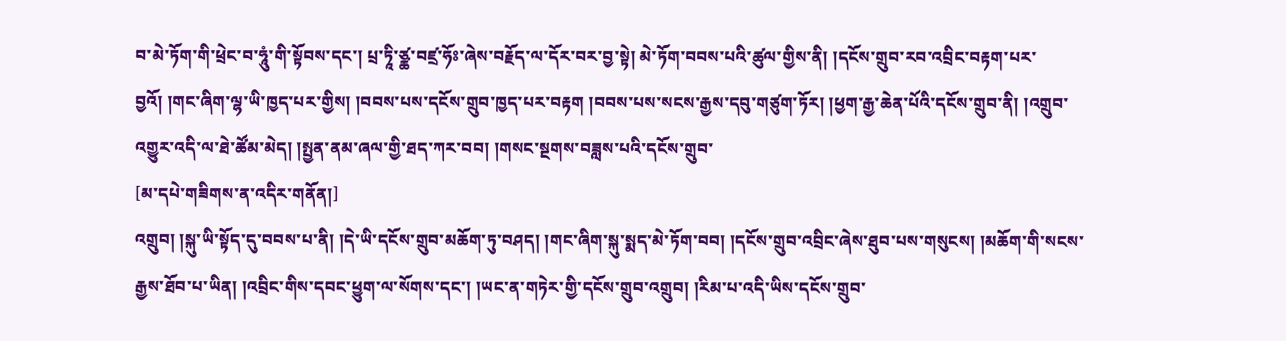བ་མེ་ཏོག་གི་ཕྲེང་བ་ཧཱུཾ་གི་སྟོབས་དང་། པྲ་ཏཱི་ཙྪ་བཛྲ་ཧོཿ་ཞེས་བརྗོད་ལ་དོར་བར་བྱ་སྟེ། མེ་ཏོག་བབས་པའི་ཚུལ་གྱིས་ནི། །དངོས་གྲུབ་རབ་འབྲིང་བརྟག་པར་བྱའོ། །གང་ཞིག་ལྷ་ཡི་ཁྱད་པར་གྱིས། །བབས་པས་དངོས་གྲུབ་ཁྱད་པར་བརྟག །བབས་པས་སངས་རྒྱས་དབུ་གཙུག་ཏོར། །ཕྱག་རྒྱ་ཆེན་པོའི་དངོས་གྲུབ་ནི། །འགྲུབ་འགྱུར་འདི་ལ་ཐེ་ཚོམ་མེད། །སྤྱན་ནམ་ཞལ་གྱི་ཐད་ཀར་བབ། །གསང་སྔགས་བཟླས་པའི་དངོས་གྲུབ་
[མ་དཔེ་གཟིགས་ན་འདིར་གནོན།]
འགྲུབ། །སྐུ་ཡི་སྟོད་དུ་བབས་པ་ནི། །དེ་ཡི་དངོས་གྲུབ་མཆོག་ཏུ་བཤད། །གང་ཞིག་སྐུ་སྨད་མེ་ཏོག་བབ། །དངོས་གྲུབ་འབྲིང་ཞེས་ཐུབ་པས་གསུངས། །མཆོག་གི་སངས་རྒྱས་ཐོབ་པ་ཡིན། །འབྲིང་གིས་དབང་ཕྱུག་ལ་སོགས་དང་། །ཡང་ན་གཏེར་གྱི་དངོས་གྲུབ་འགྲུབ། །རིམ་པ་འདི་ཡིས་དངོས་གྲུབ་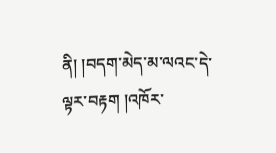ནི། །བདག་མེད་མ་ལའང་དེ་ལྟར་བརྟག །འཁོར་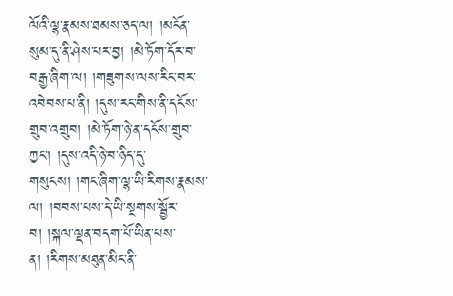ལོའི་ལྷ་རྣམས་ཐམས་ཅད་ལ། །མངོན་སུམ་དུ་ནི་ཤེས་པར་བྱ། །མེ་ཏོག་དོར་བ་བརྒྱ་ཞིག་ལ། །གཟུགས་ལས་རིང་བར་འབེབས་པ་ནི། །དུས་རང་གིས་ནི་དངོས་གྲུབ་འགྲུབ། །མེ་ཏོག་ཉེ་ན་དངོས་གྲུབ་ཀྱང་། །དུས་འདི་ཉེ་བ་ཉིད་དུ་གསུངས། །གང་ཞིག་ལྷ་ཡི་རིགས་རྣམས་ལ། །བབས་པས་དེ་ཡི་སྔགས་སྦྱོར་བ། །སྐལ་ལྡན་བདག་པོ་ཡིན་པས་ན། །རིགས་མཐུན་མིང་ནི་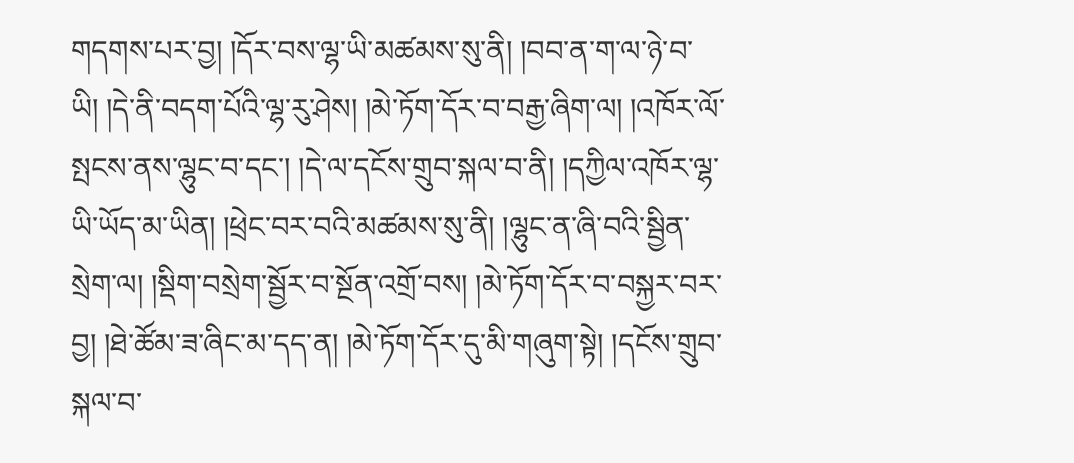གདགས་པར་བྱ། །དོར་བས་ལྷ་ཡི་མཚམས་སུ་ནི། །བབ་ན་ག་ལ་ཉེ་བ་ཡི། །དེ་ནི་བདག་པོའི་ལྷ་རུ་ཤེས། །མེ་ཏོག་དོར་བ་བརྒྱ་ཞིག་ལ། །འཁོར་ལོ་སྤངས་ནས་ལྷུང་བ་དང་། །དེ་ལ་དངོས་གྲུབ་སྐལ་བ་ནི། །དཀྱིལ་འཁོར་ལྷ་ཡི་ཡོད་མ་ཡིན། །ཕྲེང་བར་བའི་མཚམས་སུ་ནི། །ལྷུང་ན་ཞི་བའི་སྦྱིན་སྲེག་ལ། །སྡིག་བསྲེག་སྦྱོར་བ་སྔོན་འགྲོ་བས། །མེ་ཏོག་དོར་བ་བསྐྱར་བར་བྱ། །ཐེ་ཚོམ་ཟ་ཞིང་མ་དད་ན། །མེ་ཏོག་དོར་དུ་མི་གཞུག་སྟེ། །དངོས་གྲུབ་སྐལ་བ་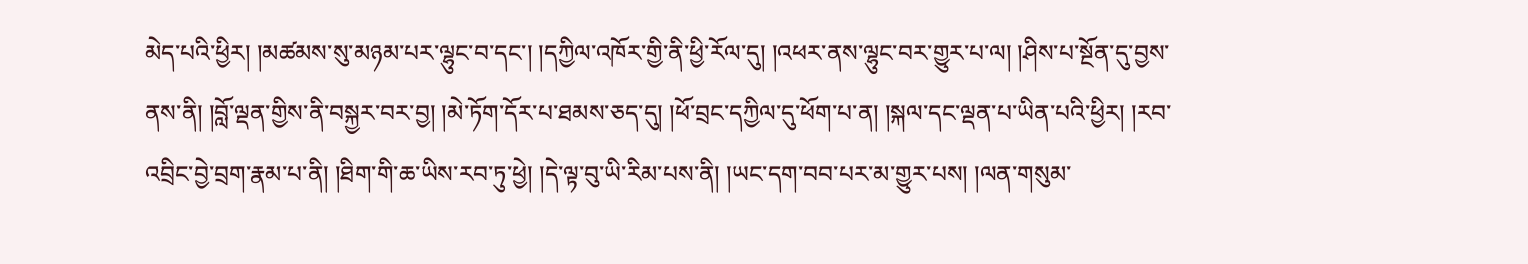མེད་པའི་ཕྱིར། །མཚམས་སུ་མཉམ་པར་ལྷུང་བ་དང་། །དཀྱིལ་འཁོར་གྱི་ནི་ཕྱི་རོལ་དུ། །འཕར་ནས་ལྷུང་བར་གྱུར་པ་ལ། །ཤིས་པ་སྔོན་དུ་བྱས་ནས་ནི། །བློ་ལྡན་གྱིས་ནི་བསྐྱར་བར་བྱ། །མེ་ཏོག་དོར་པ་ཐམས་ཅད་དུ། །ཕོ་བྲང་དཀྱིལ་དུ་ཕོག་པ་ན། །སྐལ་དང་ལྡན་པ་ཡིན་པའི་ཕྱིར། །རབ་འབྲིང་བྱེ་བྲག་རྣམ་པ་ནི། །ཐིག་གི་ཆ་ཡིས་རབ་ཏུ་ཕྱེ། །དེ་ལྟ་བུ་ཡི་རིམ་པས་ནི། །ཡང་དག་བབ་པར་མ་གྱུར་པས། །ལན་གསུམ་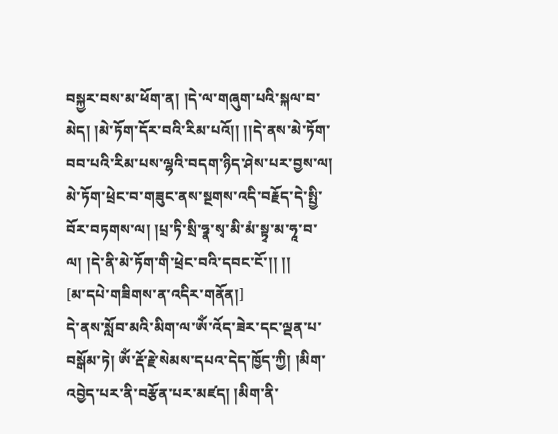བསྐྱར་བས་མ་ཕོག་ན། །དེ་ལ་གཞུག་པའི་སྐལ་བ་མེད། །མེ་ཏོག་དོར་བའི་རིམ་པའོ།། །།དེ་ནས་མེ་ཏོག་བབ་པའི་རིམ་པས་ལྷའི་བདག་ཉིད་ཤེས་པར་བྱས་ལ། མེ་ཏོག་ཕྲེང་བ་གཟུང་ནས་སྔགས་འདི་བརྗོད་དེ་སྤྱི་བོར་བཏགས་ལ། །པྲ་ཏི་སྲི་ཧྣ་སྭ་མི་མཾ་སྟྭ་མ་ཧཱ་བ་ལ། །དེ་ནི་མེ་ཏོག་གི་ཕྲེང་བའི་དབང་ངོ་།། །།
[མ་དཔེ་གཟིགས་ན་འདིར་གནོན།]
དེ་ནས་སློབ་མའི་མིག་ལ་ཨོཾ་འོད་ཟེར་དང་ལྡན་པ་བསྒོམ་ཏེ། ཨོཾ་རྡོ་རྗེ་སེམས་དཔའ་དེད་ཁྱོད་ཀྱི། །མིག་འབྱེད་པར་ནི་བརྩོན་པར་མཛད། །མིག་ནི་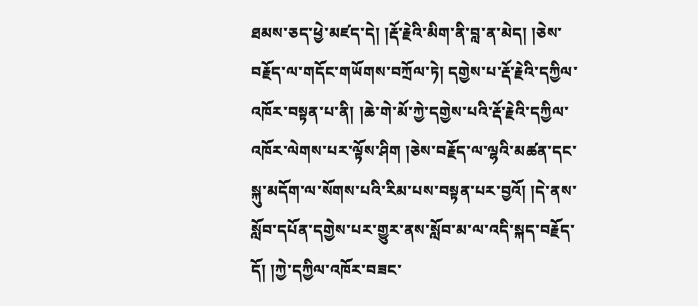ཐམས་ཅད་ཕྱེ་མཛད་དེ། །རྡོ་རྗེའི་མིག་ནི་བླ་ན་མེད། །ཅེས་བརྗོད་ལ་གདོང་གཡོགས་བཀྲོལ་ཏེ། དགྱེས་པ་རྡོ་རྗེའི་དཀྱིལ་འཁོར་བསྟན་པ་ནི། །ཆེ་གེ་མོ་ཀྱེ་དགྱེས་པའི་རྡོ་རྗེའི་དཀྱིལ་འཁོར་ལེགས་པར་ལྟོས་ཤིག །ཅེས་བརྗོད་ལ་ལྷའི་མཚན་དང་སྐུ་མདོག་ལ་སོགས་པའི་རིམ་པས་བསྟན་པར་བྱའོ། །དེ་ནས་སློབ་དཔོན་དགྱེས་པར་གྱུར་ནས་སློབ་མ་ལ་འདི་སྐད་བརྗོད་དོ། །ཀྱེ་དཀྱིལ་འཁོར་བཟང་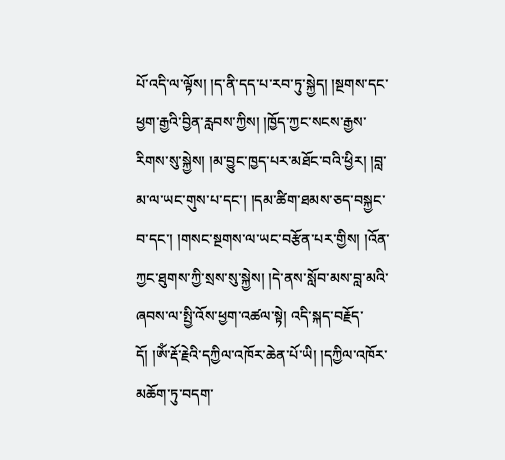པོ་འདི་ལ་ལྟོས། །ད་ནི་དད་པ་རབ་ཏུ་སྐྱེད། །སྔགས་དང་ཕྱག་རྒྱའི་བྱིན་རླབས་ཀྱིས། །ཁྱོད་ཀྱང་སངས་རྒྱས་རིགས་སུ་སྐྱེས། །མ་བྱུང་ཁྱད་པར་མཐོང་བའི་ཕྱིར། །བླ་མ་ལ་ཡང་གུས་པ་དང་། །དམ་ཚིག་ཐམས་ཅད་བསྐྱང་བ་དང་། །གསང་སྔགས་ལ་ཡང་བརྩོན་པར་གྱིས། །འོན་ཀྱང་ཐུགས་ཀྱི་སྲས་སུ་སྐྱེས། །དེ་ནས་སློབ་མས་བླ་མའི་ཞབས་ལ་སྤྱི་འོས་ཕྱག་འཚལ་སྟེ། འདི་སྐད་བརྗོད་དོ། །ཨོཾ་རྡོ་རྗེའི་དཀྱིལ་འཁོར་ཆེན་པོ་ཡི། །དཀྱིལ་འཁོར་མཆོག་ཏུ་བདག་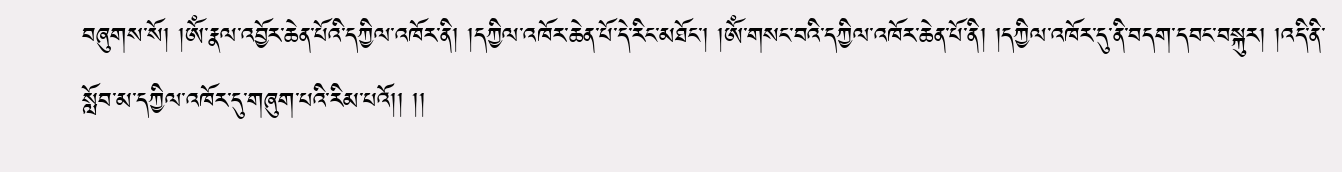བཞུགས་སོ། །ཨོཾ་རྣལ་འབྱོར་ཆེན་པོའི་དཀྱིལ་འཁོར་ནི། །དཀྱིལ་འཁོར་ཆེན་པོ་དེ་རིང་མཐོང་། །ཨོཾ་གསང་བའི་དཀྱིལ་འཁོར་ཆེན་པོ་ནི། །དཀྱིལ་འཁོར་དུ་ནི་བདག་དབང་བསྐུར། །འདི་ནི་སློབ་མ་དཀྱིལ་འཁོར་དུ་གཞུག་པའི་རིམ་པའོ།། །།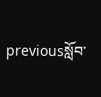previousསློབ་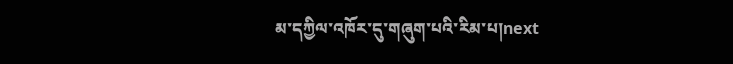མ་དཀྱིལ་འཁོར་དུ་གཞུག་པའི་རིམ་པ།next